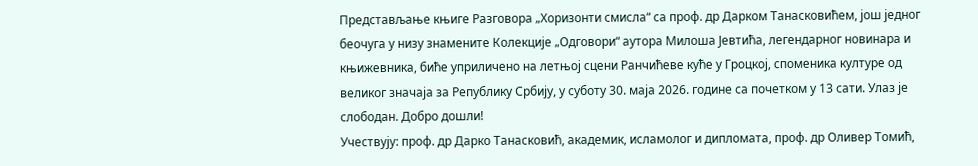Представљање књиге Разговора „Хоризонти смисла“ са проф. др Дарком Танасковићем, још једног беочуга у низу знамените Колекције „Одговори“ аутора Милоша Јевтића, легендарног новинара и књижевника, биће уприличено на летњој сцени Ранчићеве куће у Гроцкој, споменика културе од великог значаја за Републику Србију, у суботу 30. маја 2026. године са почетком у 13 сати. Улаз је слободан. Добро дошли!
Учествују: проф. др Дарко Танасковић, академик, исламолог и дипломата, проф. др Оливер Томић,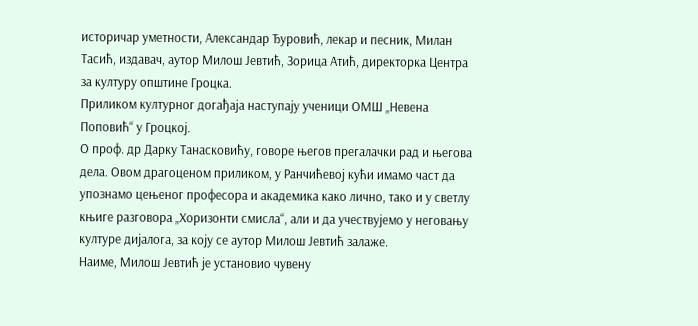историчар уметности, Александар Ђуровић, лекар и песник, Милан Тасић, издавач, аутор Милош Јевтић, Зорица Атић, директорка Центра за културу општине Гроцка.
Приликом културног догађаја наступају ученици ОМШ „Невена Поповић“ у Гроцкој.
О проф. др Дарку Танасковићу, говоре његов прегалачки рад и његова дела. Овом драгоценом приликом, у Ранчићевој кући имамо част да упознамо цењеног професора и академика како лично, тако и у светлу књиге разговора „Хоризонти смисла“, али и да учествујемо у неговању културе дијалога, за коју се аутор Милош Јевтић залаже.
Наиме, Милош Јевтић је установио чувену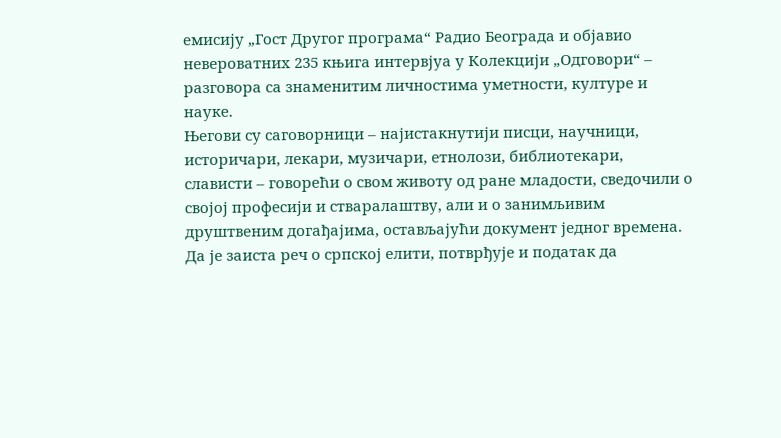емисију „Гост Другог програма“ Радио Београда и објавио невероватних 235 књига интервјуа у Колекцији „Одговори“ – разговора са знаменитим личностима уметности, културе и науке.
Његови су саговорници – најистакнутији писци, научници, историчари, лекари, музичари, етнолози, библиотекари, слависти – говорећи о свом животу од ране младости, сведочили о својој професији и стваралаштву, али и о занимљивим друштвеним догађајима, остављајући документ једног времена. Да је заиста реч о српској елити, потврђује и податак да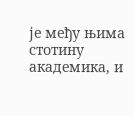је међу њима стотину академика, и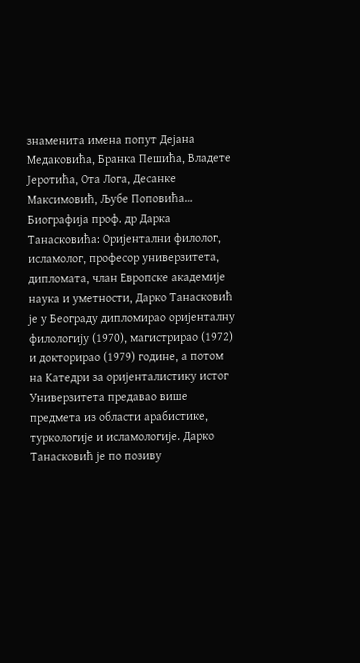знаменита имена попут Дејана Медаковића, Бранка Пешића, Владете Јеротића, Ота Лога, Десанке Максимовић, Љубе Поповића…
Биографија проф. др Дарка Танасковића: Оријентални филолог, исламолог, професор универзитета, дипломата, члан Европске академије наука и уметности, Дарко Танасковић је у Београду дипломирао оријенталну филологију (1970), магистрирао (1972) и докторирао (1979) године, а потом на Kатедри за оријенталистику истог Универзитета предавао више предмета из области арабистике, туркологије и исламологије. Дарко Танасковић је по позиву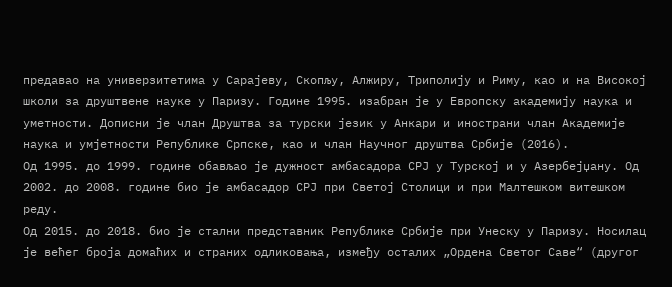предавао на универзитетима у Сарајеву, Скопљу, Алжиру, Триполију и Риму, као и на Високој школи за друштвене науке у Паризу. Године 1995. изабран је у Европску академију наука и уметности. Дописни је члан Друштва за турски језик у Анкари и инострани члан Академије наука и умјетности Републике Српске, као и члан Научног друштва Србије (2016).
Од 1995. до 1999. године обављао је дужност амбасадора СРЈ у Турској и у Азербејџану. Од 2002. до 2008. године био је амбасадор СРЈ при Светој Столици и при Малтешком витешком реду.
Од 2015. до 2018. био је стални представник Републике Србије при Унеску у Паризу. Носилац је већег броја домаћих и страних одликовања, између осталих „Ордена Светог Саве“ (другог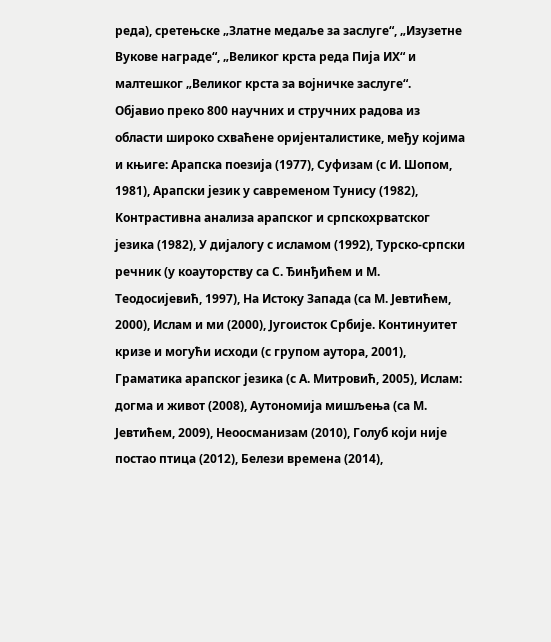реда), сретењске „Златне медаље за заслуге“, „Изузетне Вукове награде“, „Великог крста реда Пија ИX“ и малтешког „Великог крста за војничке заслуге“.
Објавио преко 800 научних и стручних радова из области широко схваћене оријенталистике, међу којима и књиге: Арапска поезија (1977), Суфизам (с И. Шопом, 1981), Арапски језик у савременом Тунису (1982), Kонтрастивна анализа арапског и српскохрватског језика (1982), У дијалогу с исламом (1992), Турско-српски речник (у коауторству са С. Ђинђићем и М. Теодосијевић, 1997), На Истоку Запада (са М. Јевтићем, 2000), Ислам и ми (2000), Југоисток Србије. Kонтинуитет кризе и могући исходи (с групом аутора, 2001), Граматика арапског језика (с А. Митровић, 2005), Ислам: догма и живот (2008), Аутономија мишљења (са М. Јевтићем, 2009), Неоосманизам (2010), Голуб који није постао птица (2012), Белези времена (2014),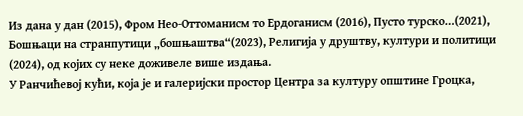Из дана у дан (2015), Фром Нео-Оттоманисм то Ердоганисм (2016), Пусто турско…(2021), Бошњаци на странпутици „бошњаштва“(2023), Религија у друштву, култури и политици (2024), од којих су неке доживеле више издања.
У Ранчићевој кући, која је и галеријски простор Центра за културу општине Гроцка,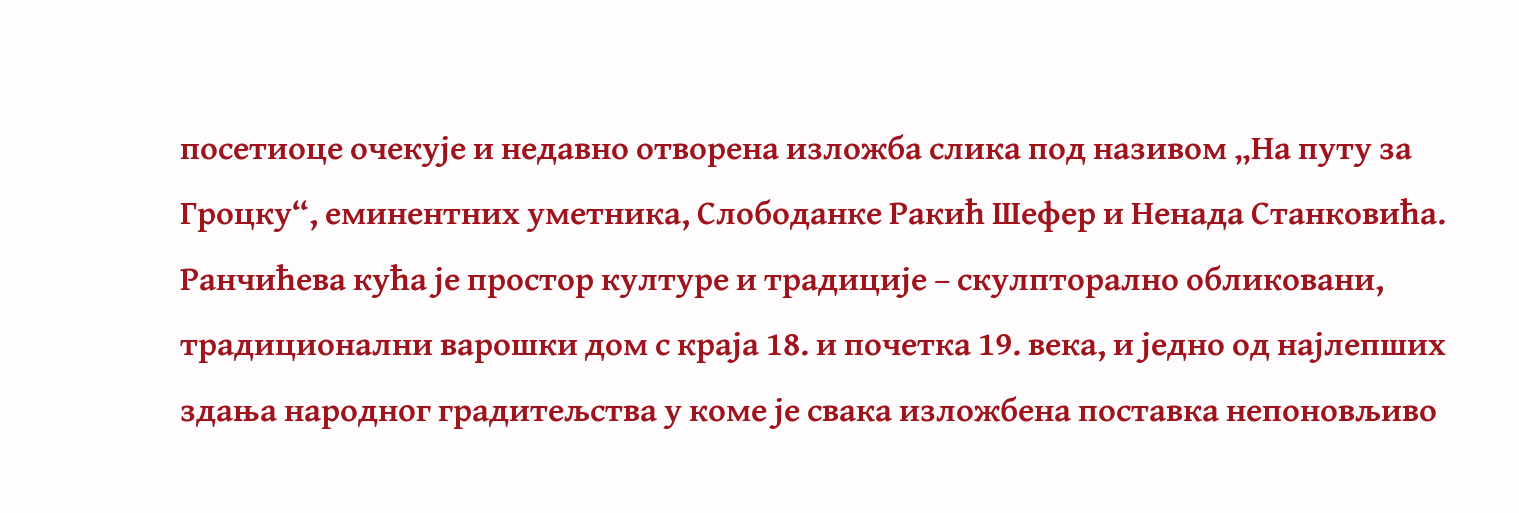посетиоце очекује и недавно отворена изложба слика под називом „На путу за Гроцку“, еминентних уметника, Слободанке Ракић Шефер и Ненада Станковића. Ранчићева кућа је простор културе и традиције – скулпторално обликовани, традиционални варошки дом с краја 18. и почетка 19. века, и једно од најлепших здања народнoг градитељства у коме је свака изложбена поставка непоновљиво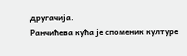другачија.
Ранчићева кућа је споменик културе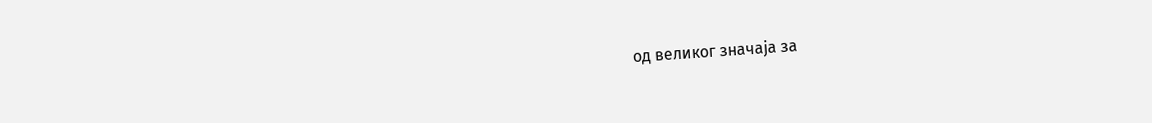од великог значаја за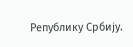Републику Србију.